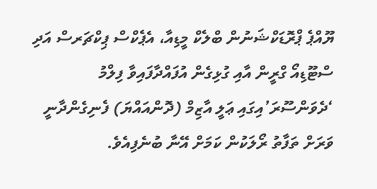ޔޫއްޕެ ޕްރޮޑަކްޝަނުން ބްލެކް މީޑިއާ، އެޕެކްސް ޕިކްޗަރސް އަދި ސްޓޫޑިއޯ ގްރީން އާއި ގުޅިގެން އުފައްދާފައިވާ ފިލްމު ‘ދެވަންސޫރަ’އިގައި ޢަލީ އާޒިމް (ދޮންއައްޔަ) ފެނިގެންދާނީ ވަރަށް ތަފާތު ރޯލަކުން ކަމަށް އޭނާ ބުނެފިއެވެ.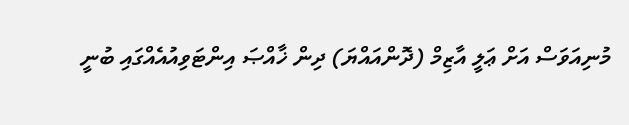މުނިއަވަސް އަށް ޢަލީ އާޒިމް (ދޮންއައްޔަ) ދިން ޚާއްޞަ އިންޓަވިއުއެއްގައި ބުނީ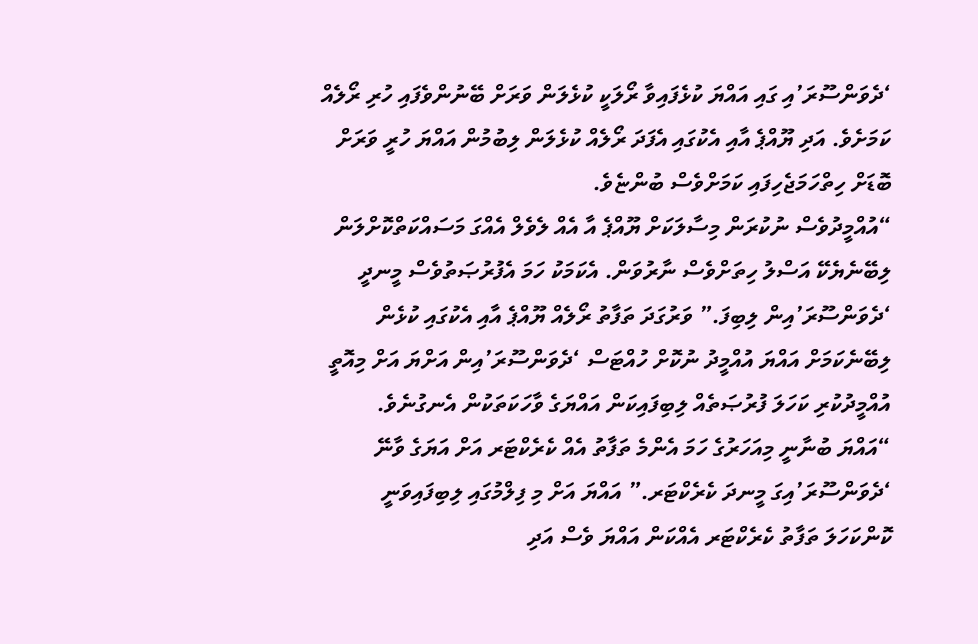‘ދެވަންސޫރަ’އި ގައި އައްޔަ ކުޅެފައިވާ ރޯލަކީ ކުޅެލަން ވަރަށް ބޭނުންވެފައި ހުރި ރޯލެއް ކަމަށެވެ. އަދި ޔޫއްޕެ އާއި އެކުގައި އެފަދަ ރޯލެއް ކުޅެލަން ލިބުމުން އައްޔަ ހުރީ ވަރަށް ބޮޑަށް ހިތްހަމަޖެހިފައި ކަމަށްވެސް ބުންޏެވެ.
“އުއްމީދުވެސް ނުކުރަން މިސާލަކަށް ޔޫއްޕެ އާ އެއް ލެވެލް އެއްގަ މަސައްކަތްކޮށްލަން ލިބޭނެޔެކޭ އަސްލު ހިތަށްވެސް ނާރުވަން. އެކަމަކު ހަމަ އެފުރުޞަތުވެސް މީނދީ ‘ދެވަންސޫރަ’އިން ލިބިފަ.” ވަރުގަދަ ތަފާތު ރޯލެއް ޔޫއްޕެ އާއި އެކުގައި ކުޅެން ލިބޭނެކަމަށް އައްޔަ އުއްމީދު ނުކޮށް ހުއްޓަސް ‘ދެވަންސޫރަ’އިން އަށްޔަ އަށް މިއޮތީ އުއްމީދުކުރި ކަހަލަ ފުރުޞަތެއް ލިބިފައިކަން އައްޔަގެ ވާހަކަތަކުން އެނގުނެވެ.
“އައްޔަ ބުނާނީ މިއަހަރުގެ ހަމަ އެންމެ ތަފާތު އެއް ކެރެކްޓަރ އަށް އަޔަގެ ވާނޭ ‘ދެވަންސޫރަ’އިގަ މީނދަ ކެރެކްޓަރ.” އައްޔަ އަށް މި ފިލްމުގައި ލިބިފައިވަނީ ކޮންކަހަލަ ތަފާތު ކެރެކްޓަރ އެއްކަން އައްޔަ ވެސް އަދި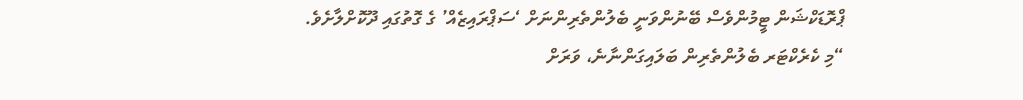ޕްރޮޑަކްޝަން ޓީމުންވެސް ބޭނުންވަނީ ބެލުންތެރިންނަށް ‘ސަޕްރައިޒެއް’ ގެ ގޮތުގައި ދޫކޮށްލާށެވެ.
“މި ކެރެކްޓަރ ބެލުންތެރިން ބަލައިގަންނާނެ، ވަރަށް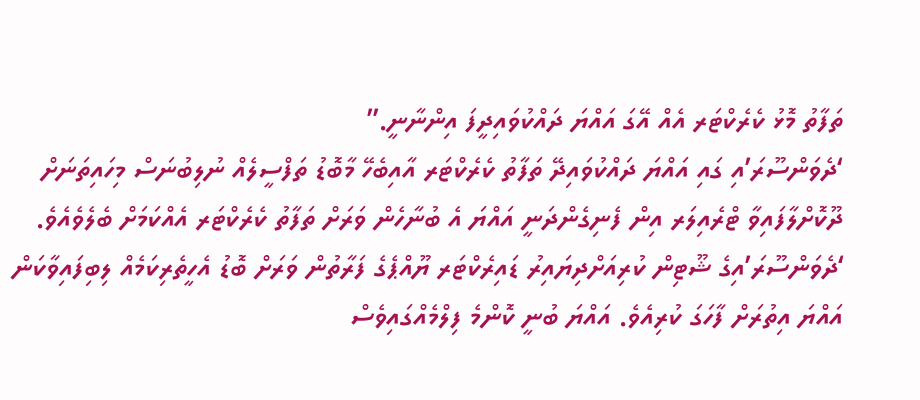ތަފާތު މޮޅު ކެރެކްޓަރ އެއް އޭގަ އައްޔަ ދައްކުވައިދީފަ އިންނާނީ.”
‘ދެވަންސޫރަ’އި ގައި އައްޔަ ދައްކުވައިދޭ ތަފާތު ކެރެކްޓަރ އާއިބެހޭ މާބޮޑު ތަފްސީލެއް ނުލިބުނަސް މިހައިތަނަށް ދޫކޮށްލާފައިވާ ޓްރެއިލަރ އިން ފެނިގެންދަނީ އައްޔަ އެ ބުނާހެން ވަރަށް ތަފާތު ކެރެކްޓަރ އެއްކަމަށް ބެލެވެއެވެ.
‘ދެވަންސޫރަ’އިގެ ޝޫޓިން ކުރިއަށްދިޔައިރު ޑައިރެކްޓަރ ޔޫއްޕެގެ ފަރާތުން ވަރަށް ބޮޑު އެހީތެރިކަމެއް ލިބިފައިވާކަން އައްޔަ އިތުރަށް ފާހަގަ ކުރިއެވެ. އައްޔަ ބުނީ ކޮންމެ ފިލްމެއްގައިވެސް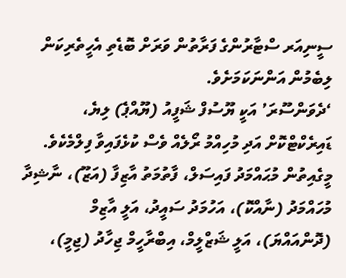ސީނިއަރ ސްޓާރުންގެ ފަރާތުން ވަރަށް ބޮޑެތި އެހީތެރިކަން ލިބެމުން އަންނަކަމަށެވެ.
‘ދެވަންސޫރަ’ އަކީ ޔޫސުފް ޝަފީއު (ޔޫއްޕެ) ލިޔެ، ޑައިރެކްޓްކޮށް އަދި މުހިއްމު ރޯލެއް ވެސް ކުޅެފައިވާ ފިލްމެކެވެ. މީގެއިތުން މުޙައްމަދު ފައިސަލް، ފާތުމަތު އާޒިފާ (އަޒޫ)، ނާޝިދާ މުހައްމަދު (ނާއްކޮ)، އަހުމަދު ސައީދު، އަލީ އާޒިމް (ދޮންއައްޔަ)، އަލީ ޝަޒްލީމް، އިބްރާހީމް ޖިހާދު (ޖިމީ)،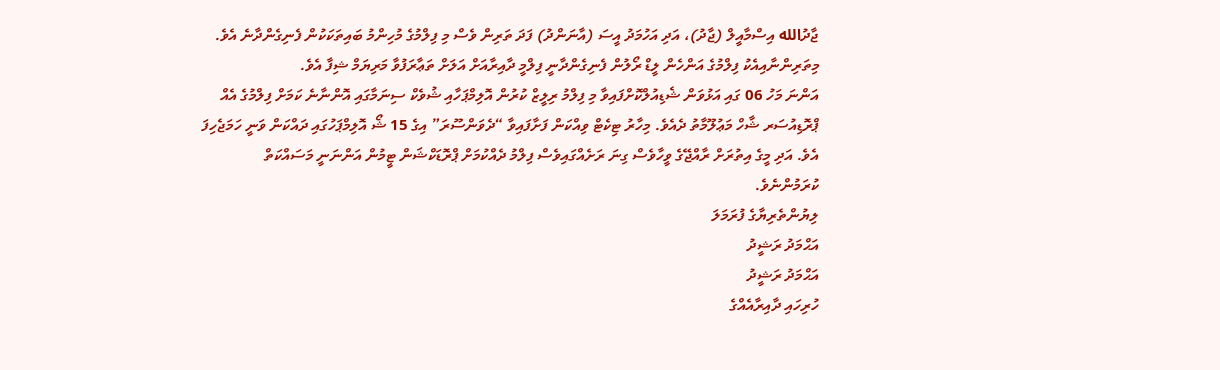ޖާދުالله އިސްމާއީލް (ޖާދު)، އަދި އަހުމަދު އީސަ (އާނަންދު) ފަދަ ތަރިން ވެސް މި ފިލްމުގެ މުހިންމު ބައިތަކަކުން ފެނިގެންދާނެ އެވެ. މިތަރިންނާއިއެކު ފިލްމުގެ އަންހެން ލީޑް ރޯލުން ފެނިގެންދާނީ ފިލްމީ ދާއިރާއަށް އަލަށް ތަޢާރަފުވާ މަރިޔަމް ޝިފާ އެވެ.
އަންނަ މަހު 06 ގައި އަޅުވަން ޝެޑިއުލްކޮށްފައިވާ މި ފިލްމު ރިލީޒް ކުރުން އޮލިމްޕަހާއި ޝުވެކް ސިނަމާގައި އޮންނާނެ ކަމަށް ފިލްމުގެ އެއް ޕްރޮޑިއުސަރ ޝާހް މަޢުލޫމާތު ދެއެވެ. މިހާރު ޓިކެޓް ވިއްކަން ފަށާފައިވާ “ދެވަންސޫރަ” އިގެ 15 ޝޯ އޮލިމްޕަހުގައި ދައްކަން ވަނީ ހަމަޖެހިފަ އެވެ. އަދި މީގެ އިތުރަށް ރާއްޖޭގެ ވީހާވެސް ގިނަ ރަށެއްގައިވެސް ފިލްމު ދެއްކުމަށް ޕްރޮޑަކްޝަން ޓީމުން އަންނަނީ މަސައްކަތް ކުރަމުންނެވެ.
ލިޔުންތެރިޔާގެ ފުރަމަލަ
އަޙްމަދު ރަޝީދު
އަޙްމަދު ރަޝީދު
ހުރިހައި ދާއިރާއެއްގެ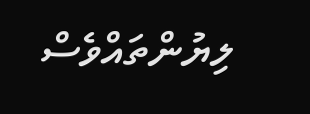ލިޔުންތައްވެސް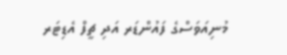މުނިއަވަސްގެ ފައުންޑަރ އަދި ޗީފް އެޑިޓަރ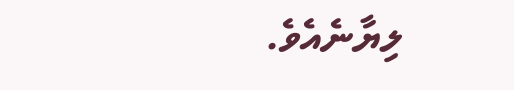ލިޔާނެއެވެ.